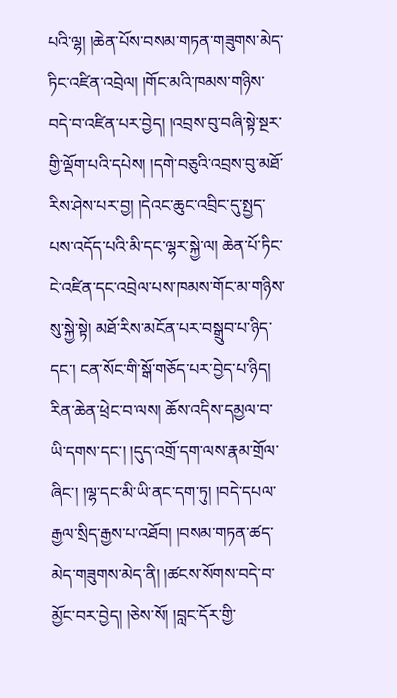པའི་ལྷ། །ཆེན་པོས་བསམ་གཏན་གཟུགས་མེད་ཏིང་འཛིན་འབྲེལ། །གོང་མའི་ཁམས་གཉིས་བདེ་བ་འཛིན་པར་བྱེད། །འབྲས་བུ་བཞི་སྟེ་སྔར་གྱི་ལྡོག་པའི་དཔེས། །དགེ་བཅུའི་འབྲས་བུ་མཐོ་རིས་ཤེས་པར་བྱ། །དེའང་ཆུང་འབྲིང་དུ་སྤྱད་པས་འདོད་པའི་མི་དང་ལྷར་སྐྱེ་ལ། ཆེན་པོ་ཏིང་ངེ་འཛིན་དང་འབྲེལ་པས་ཁམས་གོང་མ་གཉིས་སུ་སྐྱེ་སྟེ། མཐོ་རིས་མངོན་པར་བསྒྲུབ་པ་ཉིད་དང་། ངན་སོང་གི་སྒོ་གཅོད་པར་བྱེད་པ་ཉིད། རིན་ཆེན་ཕྲེང་བ་ལས། ཆོས་འདིས་དམྱལ་བ་ཡི་དགས་དང་། །དུད་འགྲོ་དག་ལས་རྣམ་གྲོལ་ཞིང་། །ལྷ་དང་མི་ཡི་ནང་དག་ཏུ། །བདེ་དཔལ་རྒྱལ་སྲིད་རྒྱས་པ་འཐོབ། །བསམ་གཏན་ཚད་མེད་གཟུགས་མེད་ནི། །ཚངས་སོགས་བདེ་བ་མྱོང་བར་བྱེད། །ཅེས་སོ། །བླང་དོར་གྱི་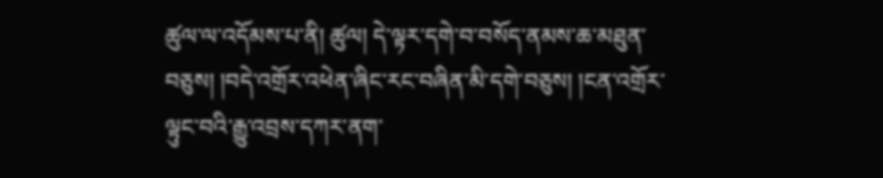ཚུལ་ལ་འདོམས་པ་ནི། ཚུལ། དེ་ལྟར་དགེ་བ་བསོད་ནམས་ཆ་མཐུན་བཅུས། །བདེ་འགྲོར་འཕེན་ཞིང་རང་བཞིན་མི་དགེ་བཅུས། །ངན་འགྲོར་ལྟུང་བའི་རྒྱུ་འབྲས་དཀར་ནག་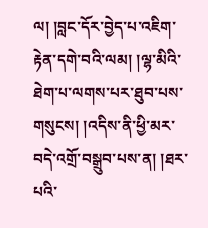ལ། །བླང་དོར་བྱེད་པ་འཇིག་རྟེན་དགེ་བའི་ལམ། །ལྷ་མིའི་ཐེག་པ་ལགས་པར་ཐུབ་པས་གསུངས། །འདིས་ནི་ཕྱི་མར་བདེ་འགྲོ་བསྒྲུབ་པས་ན། །ཐར་པའི་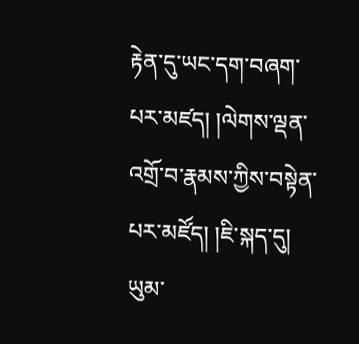རྟེན་དུ་ཡང་དག་བཞག་པར་མཛད། །ལེགས་ལྡན་འགྲོ་བ་རྣམས་ཀྱིས་བསྟེན་པར་མཛོད། །ཇི་སྐད་དུ། ཡུམ་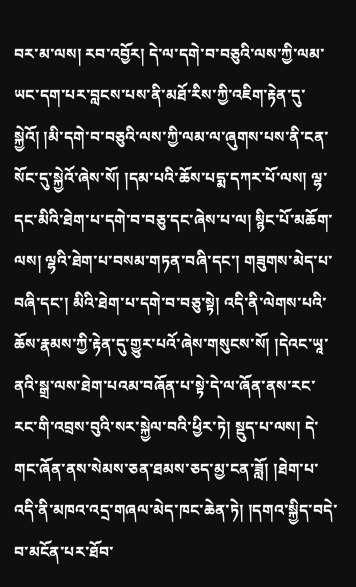བར་མ་ལས། རབ་འབྱོར། དེ་ལ་དགེ་བ་བཅུའི་ལས་ཀྱི་ལམ་ཡང་དག་པར་བླངས་པས་ནི་མཐོ་རིས་ཀྱི་འཇིག་རྟེན་དུ་སྐྱེའོ། །མི་དགེ་བ་བཅུའི་ལས་ཀྱི་ལམ་ལ་ཞུགས་པས་ནི་ངན་སོང་དུ་སྐྱེའོ་ཞེས་སོ། །དམ་པའི་ཆོས་པདྨ་དཀར་པོ་ལས། ལྷ་དང་མིའི་ཐེག་པ་དགེ་བ་བཅུ་དང་ཞེས་པ་ལ། སྙིང་པོ་མཆོག་ལས། ལྷའི་ཐེག་པ་བསམ་གཏན་བཞི་དང་། གཟུགས་མེད་པ་བཞི་དང་། མིའི་ཐེག་པ་དགེ་བ་བཅུ་སྟེ། འདི་ནི་ལེགས་པའི་ཆོས་རྣམས་ཀྱི་རྟེན་དུ་གྱུར་པའོ་ཞེས་གསུངས་སོ། །དེའང་ཡཱ་ནའི་སྒྲ་ལས་ཐེག་པའམ་བཞོན་པ་སྟེ་དེ་ལ་ཞོན་ནས་རང་རང་གི་འབྲས་བུའི་སར་སྐྱེལ་བའི་ཕྱིར་ཏེ། སྡུད་པ་ལས། དེ་གང་ཞོན་ནས་སེམས་ཅན་ཐམས་ཅད་མྱ་ངན་ཟློ། །ཐེག་པ་འདི་ནི་མཁའ་འདྲ་གཞལ་མེད་ཁང་ཆེན་ཏེ། །དགའ་སྐྱིད་བདེ་བ་མངོན་པར་ཐོབ་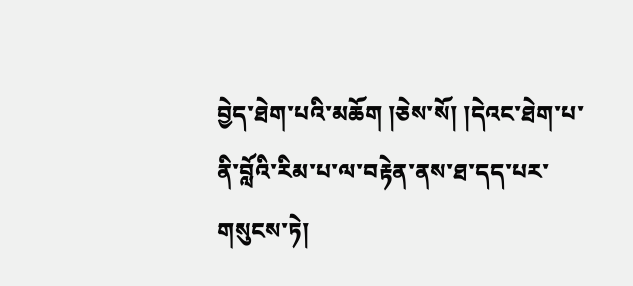བྱེད་ཐེག་པའི་མཆོག །ཅེས་སོ། །དེའང་ཐེག་པ་ནི་བློའི་རིམ་པ་ལ་བརྟེན་ནས་ཐ་དད་པར་གསུངས་ཏེ།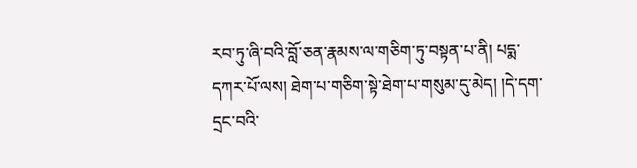རབ་ཏུ་ཞི་བའི་བློ་ཅན་རྣམས་ལ་གཅིག་ཏུ་བསྟན་པ་ནི། པདྨ་དཀར་པོ་ལས། ཐེག་པ་གཅིག་སྟེ་ཐེག་པ་གསུམ་དུ་མེད། །དེ་དག་དྲང་བའི་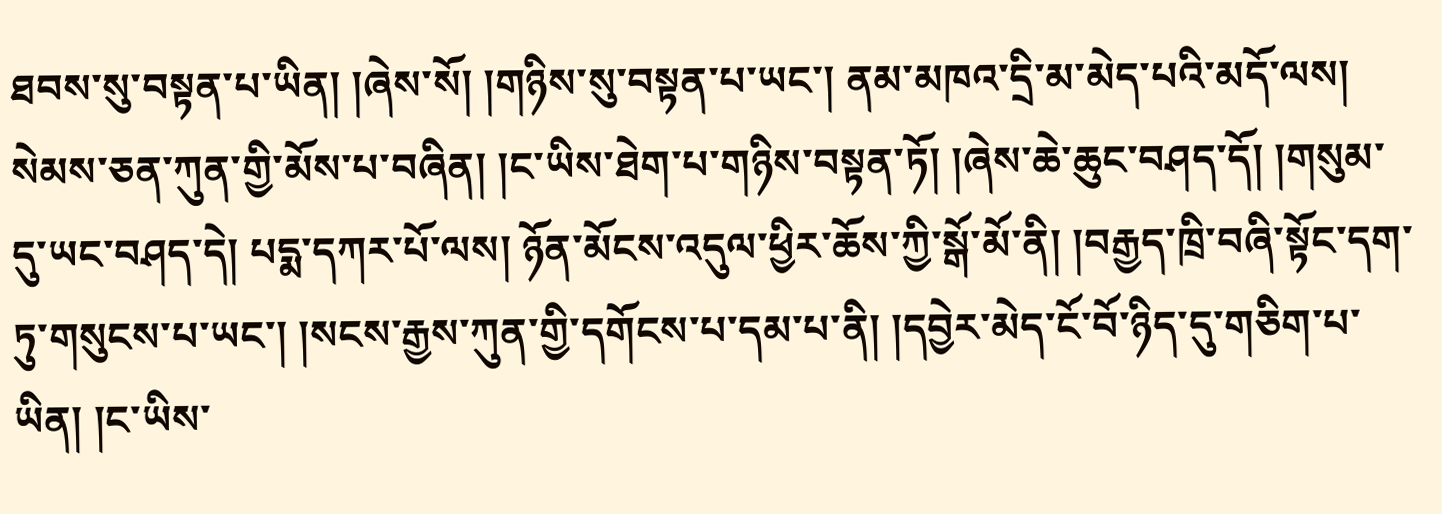ཐབས་སུ་བསྟན་པ་ཡིན། །ཞེས་སོ། །གཉིས་སུ་བསྟན་པ་ཡང་། ནམ་མཁའ་དྲི་མ་མེད་པའི་མདོ་ལས། སེམས་ཅན་ཀུན་གྱི་མོས་པ་བཞིན། །ང་ཡིས་ཐེག་པ་གཉིས་བསྟན་ཏོ། །ཞེས་ཆེ་ཆུང་བཤད་དོ། །གསུམ་དུ་ཡང་བཤད་དེ། པདྨ་དཀར་པོ་ལས། ཉོན་མོངས་འདུལ་ཕྱིར་ཆོས་ཀྱི་སྒོ་མོ་ནི། །བརྒྱད་ཁྲི་བཞི་སྟོང་དག་ཏུ་གསུངས་པ་ཡང་། །སངས་རྒྱས་ཀུན་གྱི་དགོངས་པ་དམ་པ་ནི། །དབྱེར་མེད་ངོ་བོ་ཉིད་དུ་གཅིག་པ་ཡིན། །ང་ཡིས་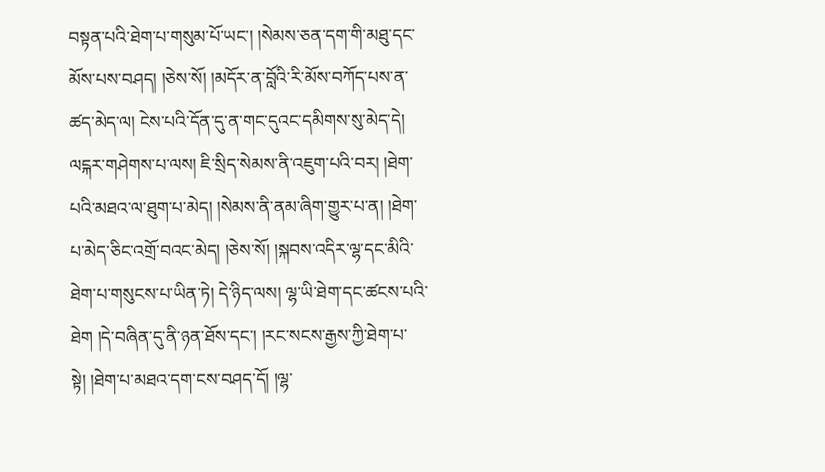བསྟན་པའི་ཐེག་པ་གསུམ་པོ་ཡང་། །སེམས་ཅན་དག་གི་མཐུ་དང་མོས་པས་བཤད། །ཅེས་སོ། །མདོར་ན་བློའི་རི་མོས་བཀོད་པས་ན་ཚད་མེད་ལ། ངེས་པའི་དོན་དུ་ན་གང་དུའང་དམིགས་སུ་མེད་དེ། ལངྐར་གཤེགས་པ་ལས། ཇི་སྲིད་སེམས་ནི་འཇུག་པའི་བར། །ཐེག་པའི་མཐའ་ལ་ཐུག་པ་མེད། །སེམས་ནི་ནམ་ཞིག་གྱུར་པ་ན། །ཐེག་པ་མེད་ཅིང་འགྲོ་བའང་མེད། །ཅེས་སོ། །སྐབས་འདིར་ལྷ་དང་མིའི་ཐེག་པ་གསུངས་པ་ཡིན་ཏེ། དེ་ཉིད་ལས། ལྷ་ཡི་ཐེག་དང་ཚངས་པའི་ཐེག །དེ་བཞིན་དུ་ནི་ཉན་ཐོས་དང་། །རང་སངས་རྒྱས་ཀྱི་ཐེག་པ་སྟེ། །ཐེག་པ་མཐའ་དག་ངས་བཤད་དོ། །ལྷ་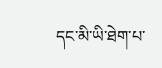དང་མི་ཡི་ཐེག་པ་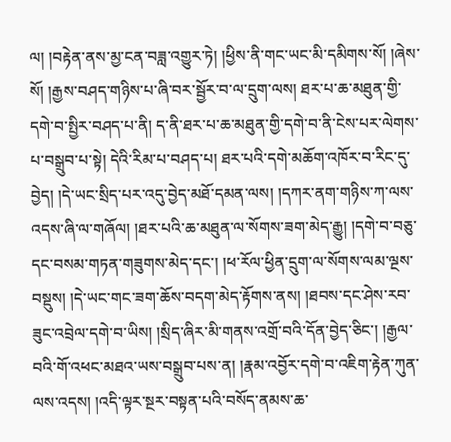ལ། །བརྟེན་ནས་མྱ་ངན་བཟླ་འགྱུར་ཏེ། །ཕྱིས་ནི་གང་ཡང་མི་དམིགས་སོ། །ཞེས་སོ། །རྒྱས་བཤད་གཉིས་པ་ཞི་བར་སྦྱོར་བ་ལ་དྲུག་ལས། ཐར་པ་ཆ་མཐུན་གྱི་དགེ་བ་སྤྱིར་བཤད་པ་ནི། ད་ནི་ཐར་པ་ཆ་མཐུན་གྱི་དགེ་བ་ནི་ངེས་པར་ལེགས་པ་བསྒྲུབ་པ་སྟེ། དེའི་རིམ་པ་བཤད་པ། ཐར་པའི་དགེ་མཆོག་འཁོར་བ་རིང་དུ་བྱེད། །དེ་ཡང་སྲིད་པར་འདུ་བྱེད་མཐོ་དམན་ལས། །དཀར་ནག་གཉིས་ཀ་ལས་འདས་ཞི་ལ་གཞོལ། །ཐར་པའི་ཆ་མཐུན་ལ་སོགས་ཟག་མེད་རྒྱུ། །དགེ་བ་བཅུ་དང་བསམ་གཏན་གཟུགས་མེད་དང་། །ཕ་རོལ་ཕྱིན་དྲུག་ལ་སོགས་ལམ་ལྔས་བསྡུས། །དེ་ཡང་གང་ཟག་ཆོས་བདག་མེད་རྟོགས་ནས། །ཐབས་དང་ཤེས་རབ་ཟུང་འབྲེལ་དགེ་བ་ཡིས། །སྲིད་ཞིར་མི་གནས་འགྲོ་བའི་དོན་བྱེད་ཅིང་། །རྒྱལ་བའི་གོ་འཕང་མཐའ་ཡས་བསྒྲུབ་པས་ན། །རྣམ་འབྱོར་དགེ་བ་འཇིག་རྟེན་ཀུན་ལས་འདས། །འདི་ལྟར་སྔར་བསྟན་པའི་བསོད་ནམས་ཆ་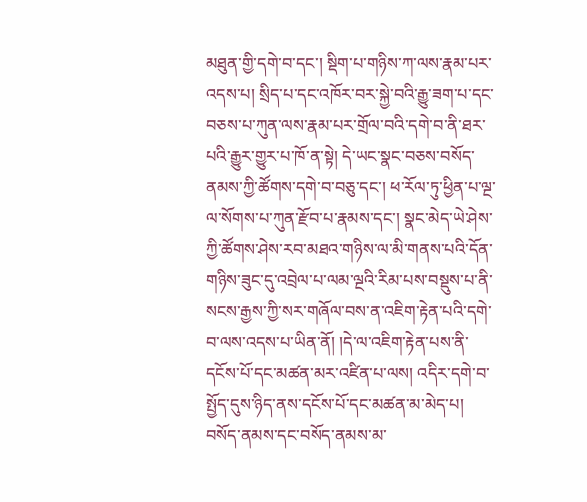མཐུན་གྱི་དགེ་བ་དང་། སྡིག་པ་གཉིས་ཀ་ལས་རྣམ་པར་འདས་པ། སྲིད་པ་དང་འཁོར་བར་སྐྱེ་བའི་རྒྱུ་ཟག་པ་དང་བཅས་པ་ཀུན་ལས་རྣམ་པར་གྲོལ་བའི་དགེ་བ་ནི་ཐར་པའི་རྒྱུར་གྱུར་པ་ཁོ་ན་སྟེ། དེ་ཡང་སྣང་བཅས་བསོད་ནམས་ཀྱི་ཚོགས་དགེ་བ་བཅུ་དང་། ཕ་རོལ་ཏུ་ཕྱིན་པ་ལྔ་ལ་སོགས་པ་ཀུན་རྫོབ་པ་རྣམས་དང་། སྣང་མེད་ཡེ་ཤེས་ཀྱི་ཚོགས་ཤེས་རབ་མཐའ་གཉིས་ལ་མི་གནས་པའི་དོན་གཉིས་ཟུང་དུ་འབྲེལ་པ་ལམ་ལྔའི་རིམ་པས་བསྡུས་པ་ནི་སངས་རྒྱས་ཀྱི་སར་གཞོལ་བས་ན་འཇིག་རྟེན་པའི་དགེ་བ་ལས་འདས་པ་ཡིན་ནོ། །དེ་ལ་འཇིག་རྟེན་པས་ནི་དངོས་པོ་དང་མཚན་མར་འཛིན་པ་ལས། འདིར་དགེ་བ་སྤྱོད་དུས་ཉིད་ནས་དངོས་པོ་དང་མཚན་མ་མེད་པ། བསོད་ནམས་དང་བསོད་ནམས་མ་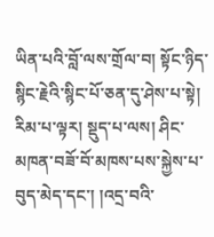ཡིན་པའི་བློ་ལས་གྲོལ་བ། སྟོང་ཉིད་སྙིང་རྗེའི་སྙིང་པོ་ཅན་དུ་ཤེས་པ་སྟེ། རིམ་པ་ལྟར། སྡུད་པ་ལས། ཤིང་མཁན་བཟོ་བོ་མཁས་པས་སྐྱེས་པ་བུད་མེད་དང་། །འདྲ་བའི་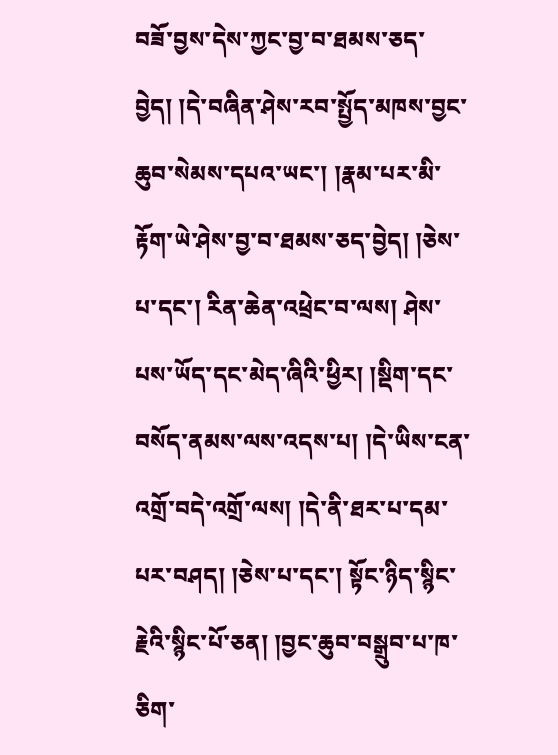བཟོ་བྱས་དེས་ཀྱང་བྱ་བ་ཐམས་ཅད་བྱེད། །དེ་བཞིན་ཤེས་རབ་སྤྱོད་མཁས་བྱང་ཆུབ་སེམས་དཔའ་ཡང་། །རྣམ་པར་མི་རྟོག་ཡེ་ཤེས་བྱ་བ་ཐམས་ཅད་བྱེད། །ཅེས་པ་དང་། རིན་ཆེན་འཕྲེང་བ་ལས། ཤེས་པས་ཡོད་དང་མེད་ཞིའི་ཕྱིར། །སྡིག་དང་བསོད་ནམས་ལས་འདས་པ། །དེ་ཡིས་ངན་འགྲོ་བདེ་འགྲོ་ལས། །དེ་ནི་ཐར་པ་དམ་པར་བཤད། །ཅེས་པ་དང་། སྟོང་ཉིད་སྙིང་རྗེའི་སྙིང་པོ་ཅན། །བྱང་ཆུབ་བསྒྲུབ་པ་ཁ་ཅིག་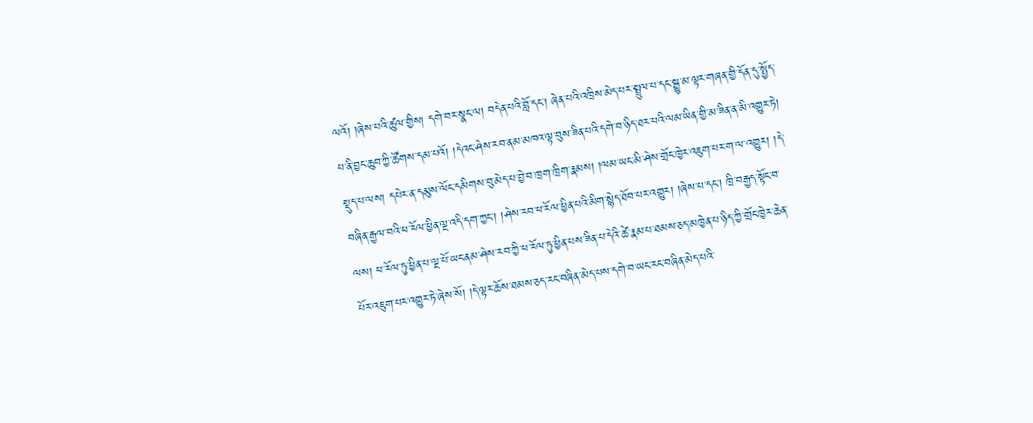ལའོ། །ཞེས་པའི་ཚུལ་གྱིས། དགེ་བར་སྣང་ལ། བདེན་པའི་བློ་དང་། ཞེན་པའི་འཁྲིས་མེད་པར་སྤྲུལ་པ་དང་སྒྱུ་མ་ལྟར་གཞན་གྱི་དོན་དུ་སྤྱོད་པ་ནི་བྱང་ཆུབ་ཀྱི་ཚོགས་དམ་པའོ། །དེའང་ཤེས་རབ་ནམ་མཁའ་ལྟ་བུས་ཟིན་པའི་དགེ་བ་ཉིད་ཐར་པའི་ལམ་ཡིན་གྱི་མ་ཟིན་ན་མི་འགྱུར་ཏེ། སྡུད་པ་ལས། དཔེར་ན་དམུས་ལོང་དམིགས་བུ་མེད་པ་བྱེ་བ་ཁྲག་ཁྲིག་རྣམས། །ལམ་ཡང་མི་ཤེས་གྲོང་ཁྱེར་འཇུག་པར་ག་ལ་འགྱུར། །དེ་བཞིན་རྒྱལ་བའི་ཕ་རོལ་ཕྱིན་ལྔ་འདི་དག་ཀྱང་། །ཤེས་རབ་ཕ་རོལ་ཕྱིན་པའི་མིག་སྙེད་ཐོབ་པར་འགྱུར། །ཞེས་པ་དང་། ཁྲི་བརྒྱད་སྟོང་བ་ལས། ཕ་རོལ་ཏུ་ཕྱིན་པ་ལྔ་པོ་ཡང་ནམ་ཤེས་རབ་ཀྱི་ཕ་རོལ་ཏུ་ཕྱིན་པས་ཟིན་པ་དེའི་ཚེ་རྣམ་པ་ཐམས་ཅད་མཁྱེན་པ་ཉིད་ཀྱི་གྲོང་ཁྱེར་ཆེན་པོར་འཇུག་པར་འགྱུར་ཏེ་ཞེས་སོ། །དེ་ལྟར་ཆོས་ཐམས་ཅད་རང་བཞིན་མེད་པས་དགེ་བ་ཡང་རང་བཞིན་མེད་པའི་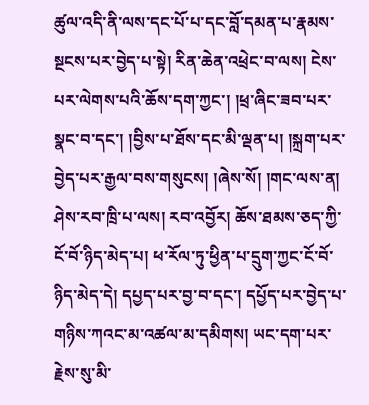ཚུལ་འདི་ནི་ལས་དང་པོ་པ་དང་བློ་དམན་པ་རྣམས་སྔངས་པར་བྱེད་པ་སྟེ། རིན་ཆེན་འཕྲེང་བ་ལས། ངེས་པར་ལེགས་པའི་ཆོས་དག་ཀྱང་། །ཕྲ་ཞིང་ཟབ་པར་སྣང་བ་དང་། །བྱིས་པ་ཐོས་དང་མི་ལྡན་པ། །སྐྲག་པར་བྱེད་པར་རྒྱལ་བས་གསུངས། །ཞེས་སོ། །གང་ལས་ན། ཤེས་རབ་ཁྲི་པ་ལས། རབ་འབྱོར། ཆོས་ཐམས་ཅད་ཀྱི་ངོ་བོ་ཉིད་མེད་པ། ཕ་རོལ་ཏུ་ཕྱིན་པ་དྲུག་ཀྱང་ངོ་བོ་ཉིད་མེད་དེ། དཔྱད་པར་བྱ་བ་དང་། དཔྱོད་པར་བྱེད་པ་གཉིས་ཀའང་མ་འཚལ་མ་དམིགས། ཡང་དག་པར་རྗེས་སུ་མི་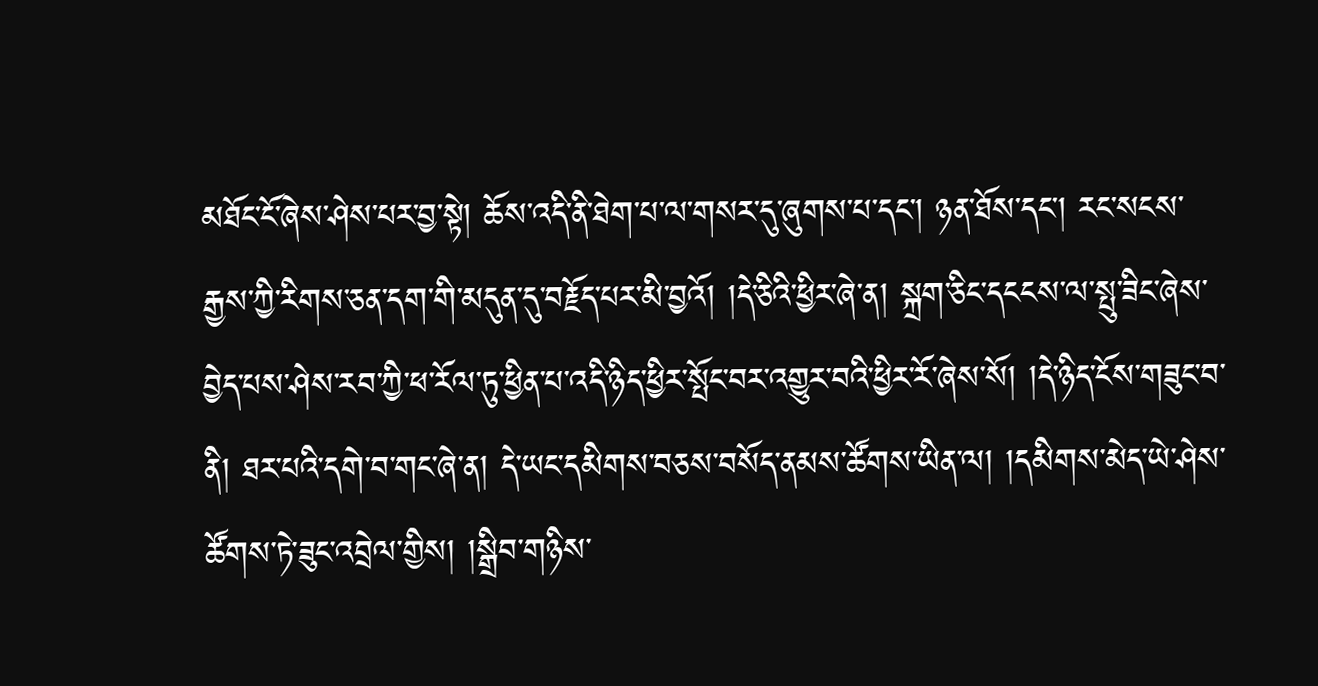མཐོང་ངོ་ཞེས་ཤེས་པར་བྱ་སྟེ། ཆོས་འདི་ནི་ཐེག་པ་ལ་གསར་དུ་ཞུགས་པ་དང་། ཉན་ཐོས་དང་། རང་སངས་རྒྱས་ཀྱི་རིགས་ཅན་དག་གི་མདུན་དུ་བརྗོད་པར་མི་བྱའོ། །དེ་ཅིའི་ཕྱིར་ཞེ་ན། སྐྲག་ཅིང་དངངས་ལ་སྤུ་ཟིང་ཞེས་བྱེད་པས་ཤེས་རབ་ཀྱི་ཕ་རོལ་ཏུ་ཕྱིན་པ་འདི་ཉིད་ཕྱིར་སྤོང་བར་འགྱུར་བའི་ཕྱིར་རོ་ཞེས་སོ། །དེ་ཉིད་ངོས་གཟུང་བ་ནི། ཐར་པའི་དགེ་བ་གང་ཞེ་ན། དེ་ཡང་དམིགས་བཅས་བསོད་ནམས་ཚོགས་ཡིན་ལ། །དམིགས་མེད་ཡེ་ཤེས་ཚོགས་ཏེ་ཟུང་འབྲེལ་གྱིས། །སྒྲིབ་གཉིས་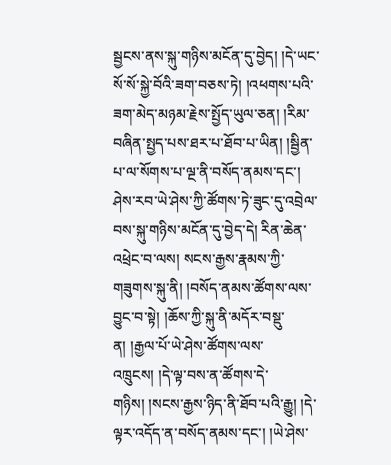སྦྱངས་ནས་སྐུ་གཉིས་མངོན་དུ་བྱེད། །དེ་ཡང་སོ་སོ་སྐྱེ་བོའི་ཟག་བཅས་ཏེ། །འཕགས་པའི་ཟག་མེད་མཉམ་རྗེས་སྤྱོད་ཡུལ་ཅན། །རིམ་བཞིན་སྤྱད་པས་ཐར་པ་ཐོབ་པ་ཡིན། །སྦྱིན་པ་ལ་སོགས་པ་ལྔ་ནི་བསོད་ནམས་དང་། ཤེས་རབ་ཡེ་ཤེས་ཀྱི་ཚོགས་ཏེ་ཟུང་དུ་འབྲེལ་བས་སྐུ་གཉིས་མངོན་དུ་བྱེད་དེ། རིན་ཆེན་འཕྲེང་བ་ལས། སངས་རྒྱས་རྣམས་ཀྱི་གཟུགས་སྐུ་ནི། །བསོད་ནམས་ཚོགས་ལས་བྱུང་བ་སྟེ། །ཆོས་ཀྱི་སྐུ་ནི་མདོར་བསྡུ་ན། །རྒྱལ་པོ་ཡེ་ཤེས་ཚོགས་ལས་འཁྲུངས། །དེ་ལྟ་བས་ན་ཚོགས་དེ་གཉིས། །སངས་རྒྱས་ཉིད་ནི་ཐོབ་པའི་རྒྱུ། །དེ་ལྟར་འདོད་ན་བསོད་ནམས་དང་། །ཡེ་ཤེས་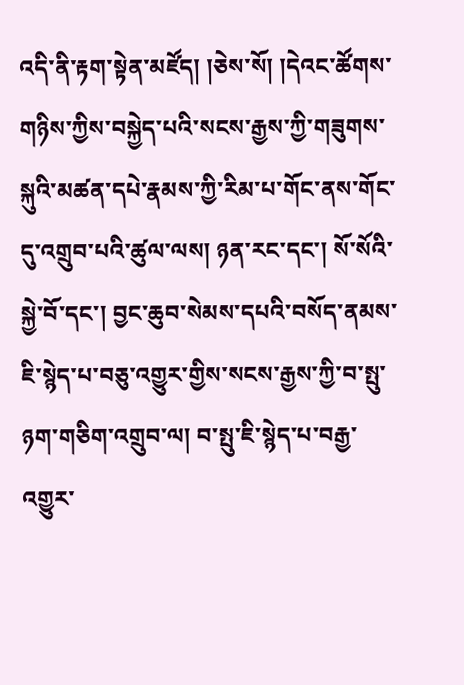འདི་ནི་རྟག་སྟེན་མཛོད། །ཅེས་སོ། །དེའང་ཚོགས་གཉིས་ཀྱིས་བསྐྱེད་པའི་སངས་རྒྱས་ཀྱི་གཟུགས་སྐུའི་མཚན་དཔེ་རྣམས་ཀྱི་རིམ་པ་གོང་ནས་གོང་དུ་འགྲུབ་པའི་ཚུལ་ལས། ཉན་རང་དང་། སོ་སོའི་སྐྱེ་བོ་དང་། བྱང་ཆུབ་སེམས་དཔའི་བསོད་ནམས་ཇི་སྙེད་པ་བཅུ་འགྱུར་གྱིས་སངས་རྒྱས་ཀྱི་བ་སྤུ་ཉག་གཅིག་འགྲུབ་ལ། བ་སྤུ་ཇི་སྙེད་པ་བརྒྱ་འགྱུར་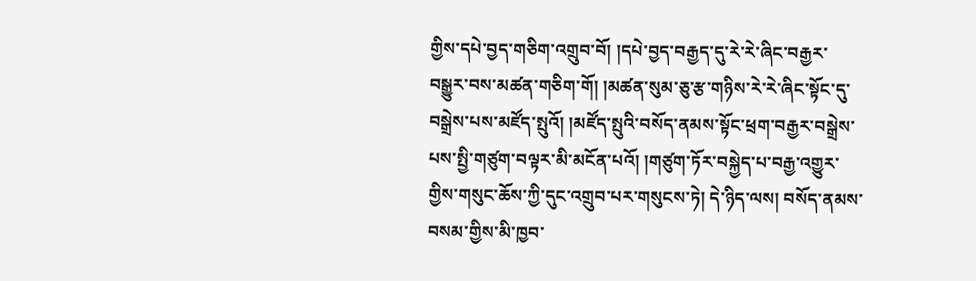གྱིས་དཔེ་བྱད་གཅིག་འགྲུབ་བོ། །དཔེ་བྱད་བརྒྱད་དུ་རེ་རེ་ཞིང་བརྒྱར་བསྒྱུར་བས་མཚན་གཅིག་གོ། །མཚན་སུམ་ཅུ་རྩ་གཉིས་རེ་རེ་ཞིང་སྟོང་དུ་བསྒྲེས་པས་མཛོད་སྤུའོ། །མཛོད་སྤུའི་བསོད་ནམས་སྟོང་ཕྲག་བརྒྱར་བསྒྲེས་པས་སྤྱི་གཙུག་བལྟར་མི་མངོན་པའོ། །གཙུག་ཏོར་བསྐྱེད་པ་བརྒྱ་འགྱུར་གྱིས་གསུང་ཆོས་ཀྱི་དུང་འགྲུབ་པར་གསུངས་ཏེ། དེ་ཉིད་ལས། བསོད་ནམས་བསམ་གྱིས་མི་ཁྱབ་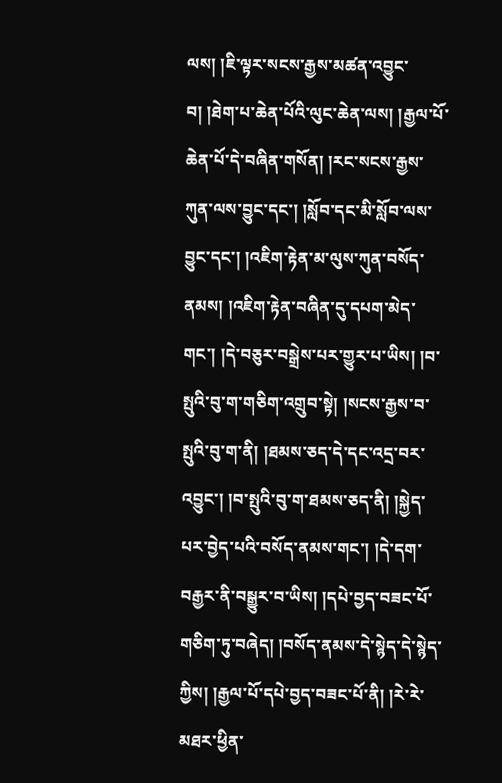ལས། །ཇི་ལྟར་སངས་རྒྱས་མཚན་འབྱུང་བ། །ཐེག་པ་ཆེན་པོའི་ལུང་ཆེན་ལས། །རྒྱལ་པོ་ཆེན་པོ་དེ་བཞིན་གསོན། །རང་སངས་རྒྱས་ཀུན་ལས་བྱུང་དང་། །སློབ་དང་མི་སློབ་ལས་བྱུང་དང་། །འཇིག་རྟེན་མ་ལུས་ཀུན་བསོད་ནམས། །འཇིག་རྟེན་བཞིན་དུ་དཔག་མེད་གང་། །དེ་བཅུར་བསྒྲེས་པར་གྱུར་པ་ཡིས། །བ་སྤུའི་བུ་ག་གཅིག་འགྲུབ་སྟེ། །སངས་རྒྱས་བ་སྤུའི་བུ་ག་ནི། །ཐམས་ཅད་དེ་དང་འདྲ་བར་འབྱུང་། །བ་སྤུའི་བུ་ག་ཐམས་ཅད་ནི། །སྐྱེད་པར་བྱེད་པའི་བསོད་ནམས་གང་། །དེ་དག་བརྒྱར་ནི་བསྒྱུར་བ་ཡིས། །དཔེ་བྱད་བཟང་པོ་གཅིག་ཏུ་བཞེད། །བསོད་ནམས་དེ་སྙེད་དེ་སྙེད་ཀྱིས། །རྒྱལ་པོ་དཔེ་བྱད་བཟང་པོ་ནི། །རེ་རེ་མཐར་ཕྱིན་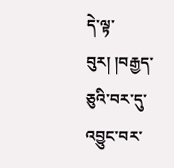དེ་ལྟ་བུར། །བརྒྱད་ཅུའི་བར་དུ་འབྱུང་བར་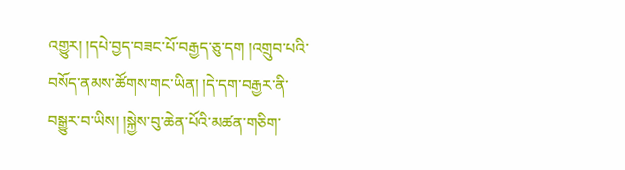འགྱུར། །དཔེ་བྱད་བཟང་པོ་བརྒྱད་ཅུ་དག །འགྲུབ་པའི་བསོད་ནམས་ཚོགས་གང་ཡིན། །དེ་དག་བརྒྱར་ནི་བསྒྱུར་བ་ཡིས། །སྐྱེས་བུ་ཆེན་པོའི་མཚན་གཅིག་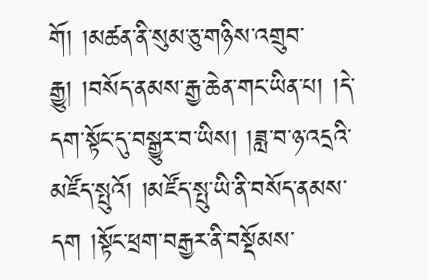གོ། །མཚན་ནི་སུམ་ཅུ་གཉིས་འགྲུབ་རྒྱུ། །བསོད་ནམས་རྒྱ་ཆེན་གང་ཡིན་པ། །དེ་དག་སྟོང་དུ་བསྒྱུར་བ་ཡིས། །ཟླ་བ་ཉ་འདྲའི་མཛོད་སྤུའོ། །མཛོད་སྤུ་ཡི་ནི་བསོད་ནམས་དག །སྟོང་ཕྲག་བརྒྱར་ནི་བསྡོམས་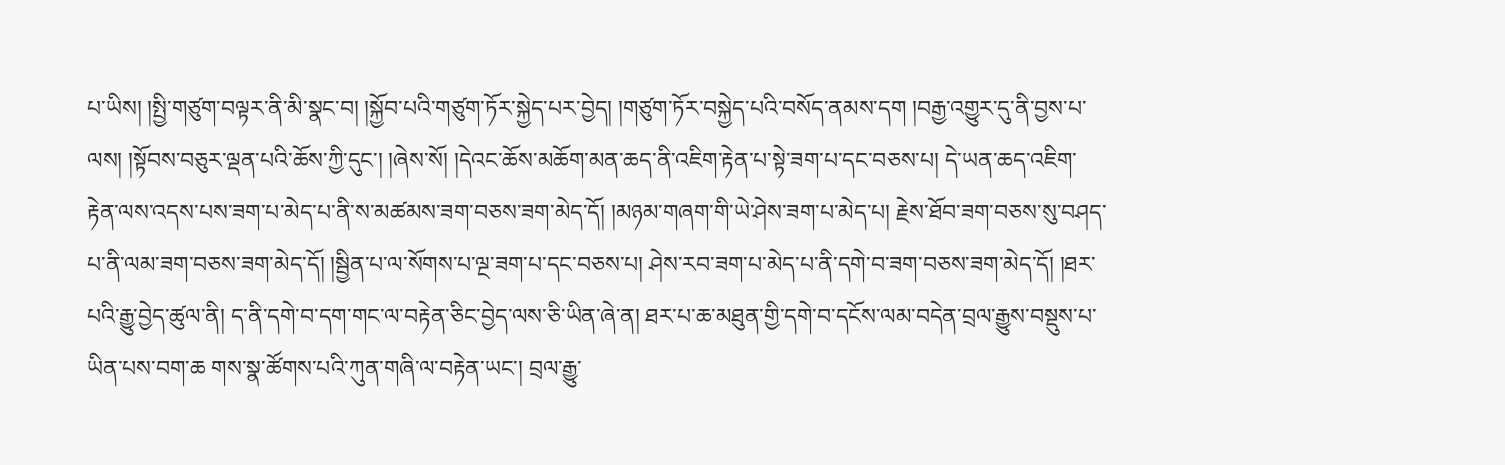པ་ཡིས། །སྤྱི་གཙུག་བལྟར་ནི་མི་སྣང་བ། །སྐྱོབ་པའི་གཙུག་ཏོར་སྐྱེད་པར་བྱེད། །གཙུག་ཏོར་བསྐྱེད་པའི་བསོད་ནམས་དག །བརྒྱ་འགྱུར་དུ་ནི་བྱས་པ་ལས། །སྟོབས་བཅུར་ལྡན་པའི་ཆོས་ཀྱི་དུང་། །ཞེས་སོ། །དེའང་ཆོས་མཆོག་མན་ཆད་ནི་འཇིག་རྟེན་པ་སྟེ་ཟག་པ་དང་བཅས་པ། དེ་ཡན་ཆད་འཇིག་རྟེན་ལས་འདས་པས་ཟག་པ་མེད་པ་ནི་ས་མཚམས་ཟག་བཅས་ཟག་མེད་དོ། །མཉམ་གཞག་གི་ཡེ་ཤེས་ཟག་པ་མེད་པ། རྗེས་ཐོབ་ཟག་བཅས་སུ་བཤད་པ་ནི་ལམ་ཟག་བཅས་ཟག་མེད་དོ། །སྦྱིན་པ་ལ་སོགས་པ་ལྔ་ཟག་པ་དང་བཅས་པ། ཤེས་རབ་ཟག་པ་མེད་པ་ནི་དགེ་བ་ཟག་བཅས་ཟག་མེད་དོ། །ཐར་པའི་རྒྱུ་བྱེད་ཚུལ་ནི། ད་ནི་དགེ་བ་དག་གང་ལ་བརྟེན་ཅིང་བྱེད་ལས་ཅི་ཡིན་ཞེ་ན། ཐར་པ་ཆ་མཐུན་གྱི་དགེ་བ་དངོས་ལམ་བདེན་བྲལ་རྒྱུས་བསྡུས་པ་ཡིན་པས་བག་ཆ གས་སྣ་ཚོགས་པའི་ཀུན་གཞི་ལ་བརྟེན་ཡང་། བྲལ་རྒྱུ་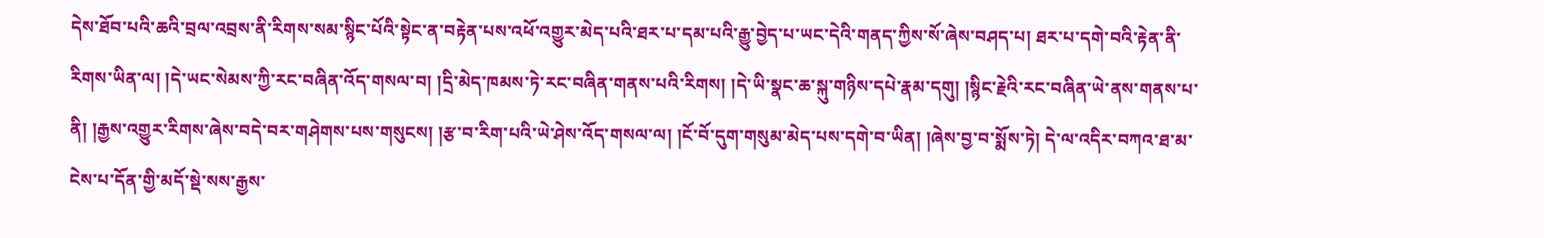དེས་ཐོབ་པའི་ཆའི་བྲལ་འབྲས་ནི་རིགས་སམ་སྙིང་པོའི་སྟེང་ན་བརྟེན་པས་འཕོ་འགྱུར་མེད་པའི་ཐར་པ་དམ་པའི་རྒྱུ་བྱེད་པ་ཡང་དེའི་གནད་ཀྱིས་སོ་ཞེས་བཤད་པ། ཐར་པ་དགེ་བའི་རྟེན་ནི་རིགས་ཡིན་ལ། །དེ་ཡང་སེམས་ཀྱི་རང་བཞིན་འོད་གསལ་བ། །དྲི་མེད་ཁམས་ཏེ་རང་བཞིན་གནས་པའི་རིགས། །དེ་ཡི་སྣང་ཆ་སྐུ་གཉིས་དཔེ་རྣམ་དགུ། །སྙིང་རྗེའི་རང་བཞིན་ཡེ་ནས་གནས་པ་ནི། །རྒྱས་འགྱུར་རིགས་ཞེས་བདེ་བར་གཤེགས་པས་གསུངས། །རྩ་བ་རིག་པའི་ཡེ་ཤེས་འོད་གསལ་ལ། །ངོ་བོ་དུག་གསུམ་མེད་པས་དགེ་བ་ཡིན། །ཞེས་བྱ་བ་སྨོས་ཏེ། དེ་ལ་འདིར་བཀའ་ཐ་མ་ངེས་པ་དོན་གྱི་མདོ་སྡེ་སས་རྒྱས་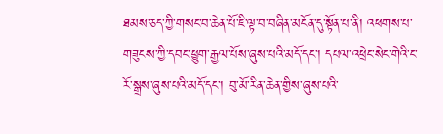ཐམས་ཅད་ཀྱི་གསང་བ་ཆེན་པོ་ཇི་ལྟ་བ་བཞིན་མངོན་དུ་སྟོན་པ་ནི། འཕགས་པ་གཟུངས་ཀྱི་དབང་ཕྱུག་རྒྱལ་པོས་ཞུས་པའི་མདོ་དང་། དཔལ་འཕྲེང་སེང་གེའི་ང་རོ་སྒྲས་ཞུས་པའི་མདོ་དང་། བུ་མོ་རིན་ཆེན་གྱིས་ཞུས་པའི་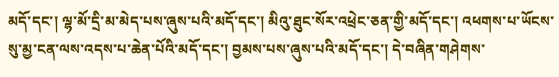མདོ་དང་། ལྷ་མོ་དྲི་མ་མེད་པས་ཞུས་པའི་མདོ་དང་། མིའུ་ཐུང་སོར་འཕྲེང་ཅན་གྱི་མདོ་དང་། འཕགས་པ་ཡོངས་སུ་མྱ་ངན་ལས་འདས་པ་ཆེན་པོའི་མདོ་དང་། བྱམས་པས་ཞུས་པའི་མདོ་དང་། དེ་བཞིན་གཤེགས་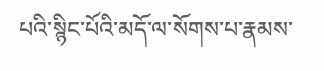པའི་སྙིང་པོའི་མདོ་ལ་སོགས་པ་རྣམས་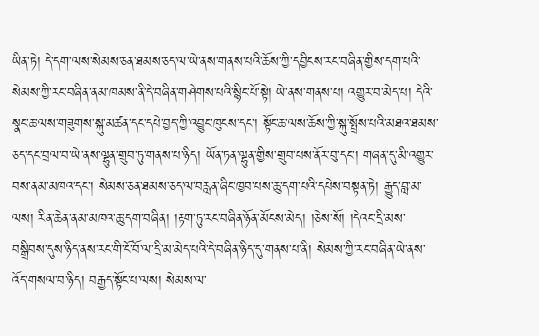ཡིན་ཏེ། དེ་དག་ལས་སེམས་ཅན་ཐམས་ཅད་ལ་ཡེ་ནས་གནས་པའི་ཆོས་ཀྱི་དབྱིངས་རང་བཞིན་གྱིས་དག་པའི་སེམས་ཀྱི་རང་བཞིན་ནམ་ཁམས་ནི་དེ་བཞིན་གཤེགས་པའི་སྙིང་པོ་སྟེ། ཡེ་ནས་གནས་པ། འགྱུར་བ་མེད་པ། དེའི་སྣང་ཆ་ལས་གཟུགས་སྐུ་མཚན་དང་དཔེ་བྱད་ཀྱི་འབྱུང་ཁུངས་དང་། སྟོང་ཆ་ལས་ཆོས་ཀྱི་སྐུ་སྤྲོས་པའི་མཐའ་ཐམས་ཅད་དང་བྲལ་བ་ཡེ་ནས་ལྷུན་གྲུབ་ཏུ་གནས་པ་ཉིད། ཡོན་ཏན་ལྷུན་གྱིས་གྲུབ་པས་ནོར་བུ་དང་། གཞན་དུ་མི་འགྱུར་བས་ནམ་མཁའ་དང་། སེམས་ཅན་ཐམས་ཅད་ལ་བརླན་ཞིང་ཁྱབ་པས་ཆུ་དག་པའི་དཔེས་བསྟན་ཏེ། རྒྱུད་བླ་མ་ལས། རིན་ཆེན་ནམ་མཁའ་ཆུ་དག་བཞིན། །རྟག་ཏུ་རང་བཞིན་ཉོན་མོངས་མེད། །ཅེས་སོ། །དེའང་དྲི་མས་བསྒྲིབས་དུས་ཉིད་ནས་རང་གི་ངོ་བོ་ལ་དྲི་མ་མེད་པའི་དེ་བཞིན་ཉིད་དུ་གནས་པ་ནི། སེམས་ཀྱི་རང་བཞིན་ཡེ་ནས་འོད་གསལ་བ་ཉིད། བརྒྱད་སྟོང་པ་ལས། སེམས་ལ་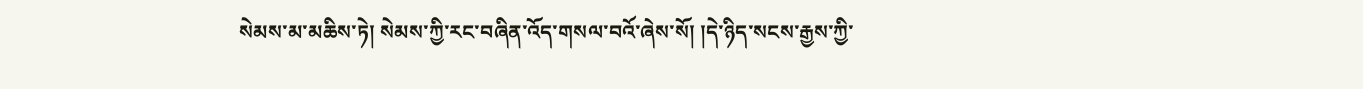སེམས་མ་མཆིས་ཏེ། སེམས་ཀྱི་རང་བཞིན་འོད་གསལ་བའོ་ཞེས་སོ། །དེ་ཉིད་སངས་རྒྱས་ཀྱི་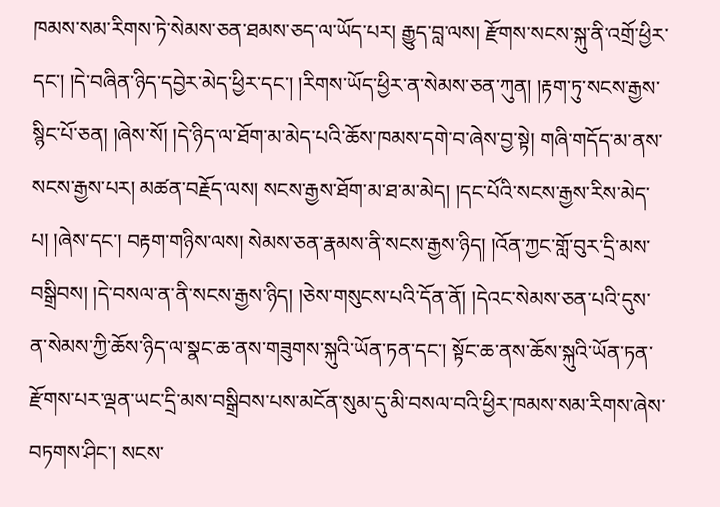ཁམས་སམ་རིགས་ཏེ་སེམས་ཅན་ཐམས་ཅད་ལ་ཡོད་པར། རྒྱུད་བླ་ལས། རྫོགས་སངས་སྐུ་ནི་འགྲོ་ཕྱིར་དང་། །དེ་བཞིན་ཉིད་དབྱེར་མེད་ཕྱིར་དང་། །རིགས་ཡོད་ཕྱིར་ན་སེམས་ཅན་ཀུན། །རྟག་ཏུ་སངས་རྒྱས་སྙིང་པོ་ཅན། །ཞེས་སོ། །དེ་ཉིད་ལ་ཐོག་མ་མེད་པའི་ཆོས་ཁམས་དགེ་བ་ཞེས་བྱ་སྟེ། གཞི་གདོད་མ་ནས་སངས་རྒྱས་པར། མཚན་བརྗོད་ལས། སངས་རྒྱས་ཐོག་མ་ཐ་མ་མེད། །དང་པོའི་སངས་རྒྱས་རིས་མེད་པ། །ཞེས་དང་། བརྟག་གཉིས་ལས། སེམས་ཅན་རྣམས་ནི་སངས་རྒྱས་ཉིད། །འོན་ཀྱང་གློ་བུར་དྲི་མས་བསྒྲིབས། །དེ་བསལ་ན་ནི་སངས་རྒྱས་ཉིད། །ཅེས་གསུངས་པའི་དོན་ནོ། །དེའང་སེམས་ཅན་པའི་དུས་ན་སེམས་ཀྱི་ཆོས་ཉིད་ལ་སྣང་ཆ་ནས་གཟུགས་སྐུའི་ཡོན་ཏན་དང་། སྟོང་ཆ་ནས་ཆོས་སྐུའི་ཡོན་ཏན་རྫོགས་པར་ལྡན་ཡང་དྲི་མས་བསྒྲིབས་པས་མངོན་སུམ་དུ་མི་བསལ་བའི་ཕྱིར་ཁམས་སམ་རིགས་ཞེས་བཏགས་ཤིང་། སངས་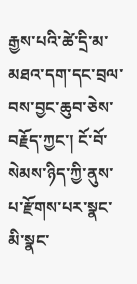རྒྱས་པའི་ཚེ་དྲི་མ་མཐའ་དག་དང་བྲལ་བས་བྱང་ཆུབ་ཅེས་བརྗོད་ཀྱང་། ངོ་བོ་སེམས་ཉིད་ཀྱི་ནུས་པ་རྫོགས་པར་སྣང་མི་སྣང་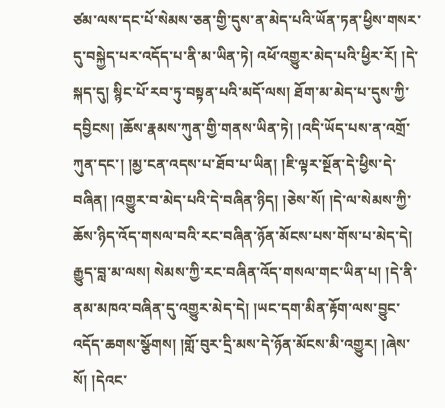ཙམ་ལས་དང་པོ་སེམས་ཅན་གྱི་དུས་ན་མེད་པའི་ཡོན་ཏན་ཕྱིས་གསར་དུ་བསྐྱེད་པར་འདོད་པ་ནི་མ་ཡིན་ཏེ། འཕོ་འགྱུར་མེད་པའི་ཕྱིར་རོ། །དེ་སྐད་དུ། སྙིང་པོ་རབ་ཏུ་བསྟན་པའི་མདོ་ལས། ཐོག་མ་མེད་པ་དུས་ཀྱི་དབྱིངས། །ཆོས་རྣམས་ཀུན་གྱི་གནས་ཡིན་ཏེ། །འདི་ཡོད་པས་ན་འགྲོ་ཀུན་དང་། །མྱ་ངན་འདས་པ་ཐོབ་པ་ཡིན། །ཇི་ལྟར་སྔོན་དེ་ཕྱིས་དེ་བཞིན། །འགྱུར་བ་མེད་པའི་དེ་བཞིན་ཉིད། །ཅེས་སོ། །དེ་ལ་སེམས་ཀྱི་ཆོས་ཉིད་འོད་གསལ་བའི་རང་བཞིན་ཉོན་མོངས་པས་གོས་པ་མེད་དེ། རྒྱུད་བླ་མ་ལས། སེམས་ཀྱི་རང་བཞིན་འོད་གསལ་གང་ཡིན་པ། །དེ་ནི་ནམ་མཁའ་བཞིན་དུ་འགྱུར་མེད་དེ། །ཡང་དག་མིན་རྟོག་ལས་བྱུང་འདོད་ཆགས་སྩོགས། །གློ་བུར་དྲི་མས་དེ་ཉོན་མོངས་མི་འགྱུར། །ཞེས་སོ། །དེའང་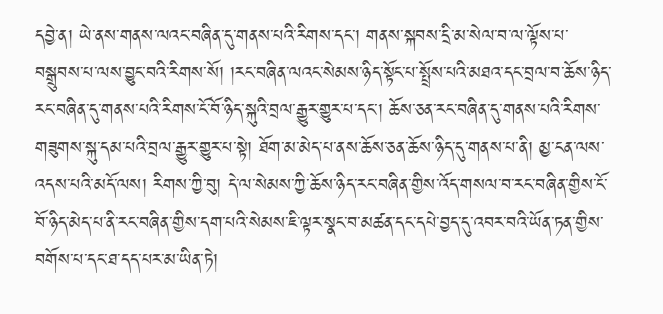དབྱེ་ན། ཡེ་ནས་གནས་ལའང་བཞིན་དུ་གནས་པའི་རིགས་དང་། གནས་སྐབས་དྲི་མ་སེལ་བ་ལ་ལྟོས་པ་བསྒྲུབས་པ་ལས་བྱུང་བའི་རིགས་སོ། །རང་བཞིན་ལའང་སེམས་ཉིད་སྟོང་པ་སྤྲོས་པའི་མཐའ་དང་བྲལ་བ་ཆོས་ཉིད་རང་བཞིན་དུ་གནས་པའི་རིགས་ངོ་བོ་ཉིད་སྐུའི་བྲལ་རྒྱུར་གྱུར་པ་དང་། ཆོས་ཅན་རང་བཞིན་དུ་གནས་པའི་རིགས་གཟུགས་སྐུ་དམ་པའི་བྲལ་རྒྱུར་གྱུར་པ་སྟེ། ཐོག་མ་མེད་པ་ནས་ཆོས་ཅན་ཆོས་ཉིད་དུ་གནས་པ་ནི། མྱ་ངན་ལས་འདས་པའི་མདོ་ལས། རིགས་ཀྱི་བུ། དེ་ལ་སེམས་ཀྱི་ཆོས་ཉིད་རང་བཞིན་གྱིས་འོད་གསལ་བ་རང་བཞིན་གྱིས་ངོ་བོ་ཉིད་མེད་པ་ནི་རང་བཞིན་གྱིས་དག་པའི་སེམས་ཇི་ལྟར་སྣང་བ་མཚན་དང་དཔེ་བྱད་དུ་འབར་བའི་ཡོན་ཏན་གྱིས་བགོས་པ་དང་ཐ་དད་པར་མ་ཡིན་ཏེ།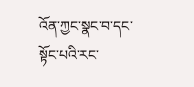འོན་ཀྱང་སྣང་བ་དང་སྟོང་པའི་རང་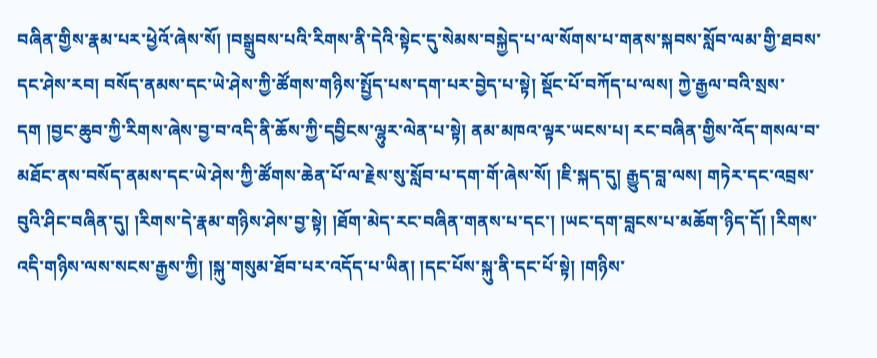བཞིན་གྱིས་རྣམ་པར་ཕྱེའོ་ཞེས་སོ། །བསྒྲུབས་པའི་རིགས་ནི་དེའི་སྟེང་དུ་སེམས་བསྐྱེད་པ་ལ་སོགས་པ་གནས་སྐབས་སློབ་ལམ་གྱི་ཐབས་དང་ཤེས་རབ། བསོད་ནམས་དང་ཡེ་ཤེས་ཀྱི་ཚོགས་གཉིས་སྤྱོད་པས་དག་པར་བྱེད་པ་སྟེ། སྡོང་པོ་བཀོད་པ་ལས། ཀྱེ་རྒྱལ་བའི་སྲས་དག །བྱང་ཆུབ་ཀྱི་རིགས་ཞེས་བྱ་བ་འདི་ནི་ཆོས་ཀྱི་དབྱིངས་ལྷུར་ལེན་པ་སྟེ། ནམ་མཁའ་ལྟར་ཡངས་པ། རང་བཞིན་གྱིས་འོད་གསལ་བ་མཐོང་ནས་བསོད་ནམས་དང་ཡེ་ཤེས་ཀྱི་ཚོགས་ཆེན་པོ་ལ་རྗེས་སུ་སློབ་པ་དག་གོ་ཞེས་སོ། །ཇི་སྐད་དུ། རྒྱུད་བླ་ལས། གཏེར་དང་འབྲས་བུའི་ཤིང་བཞིན་དུ། །རིགས་དེ་རྣམ་གཉིས་ཤེས་བྱ་སྟེ། །ཐོག་མེད་རང་བཞིན་གནས་པ་དང་། །ཡང་དག་བླངས་པ་མཆོག་ཉིད་དོ། །རིགས་འདི་གཉིས་ལས་སངས་རྒྱས་ཀྱི། །སྐུ་གསུམ་ཐོབ་པར་འདོད་པ་ཡིན། །དང་པོས་སྐུ་ནི་དང་པོ་སྟེ། །གཉིས་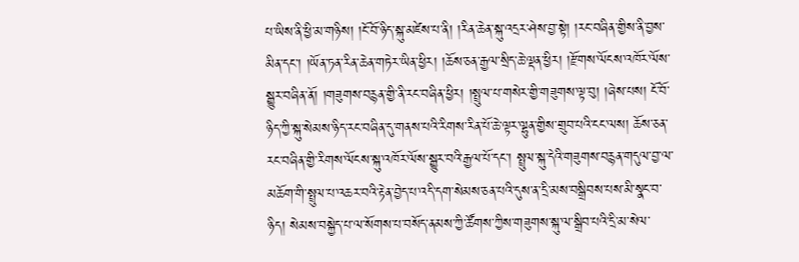པ་ཡིས་ནི་ཕྱི་མ་གཉིས། །ངོ་བོ་ཉིད་སྐུ་མཛེས་པ་ནི། །རིན་ཆེན་སྐུ་འདྲར་ཤེས་བྱ་སྟེ། །རང་བཞིན་གྱིས་ནི་བྱས་མིན་དང་། །ཡོན་ཏན་རིན་ཆེན་གཏེར་ཡིན་ཕྱིར། །ཆོས་ཅན་རྒྱལ་སྲིད་ཆེ་ལྡན་ཕྱིར། །རྫོགས་ལོངས་འཁོར་ལོས་སྒྱུར་བཞིན་ནོ། །གཟུགས་བརྙན་གྱི་ནི་རང་བཞིན་ཕྱིར། །སྤྲུལ་པ་གསེར་གྱི་གཟུགས་ལྟ་བུ། །ཞེས་པས། ངོ་བོ་ཉིད་ཀྱི་སྐུ་སེམས་ཉིད་རང་བཞིན་དུ་གནས་པའི་རིགས་རིན་པོ་ཆེ་ལྟར་ལྷུན་གྱིས་གྲུབ་པའི་ངང་ལས། ཆོས་ཅན་རང་བཞིན་གྱི་རིགས་ལོངས་སྐུ་འཁོར་ལོས་སྒྱུར་བའི་རྒྱལ་པོ་དང་། སྤྲུལ་སྐུ་དེའི་གཟུགས་བརྙན་གདུལ་བྱ་ལ་མཆོག་གི་སྤྲུལ་པ་འཆར་བའི་རྟེན་བྱེད་པ་འདི་དག་སེམས་ཅན་པའི་དུས་ན་དྲི་མས་བསྒྲིབས་པས་མི་སྣང་བ་ཉིད། སེམས་བསྐྱེད་པ་ལ་སོགས་པ་བསོད་ནམས་ཀྱི་ཚོགས་ཀྱིས་གཟུགས་སྐུ་ལ་སྒྲིབ་པའི་དྲི་མ་སེལ་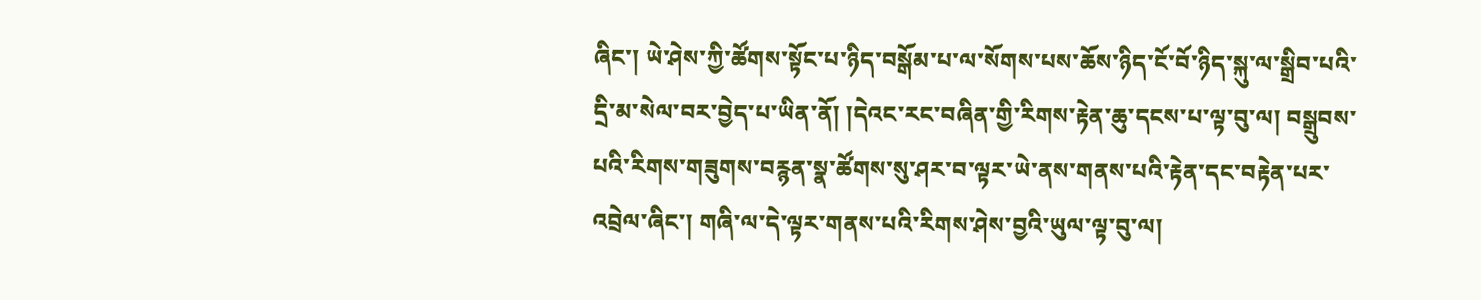ཞིང་། ཡེ་ཤེས་ཀྱི་ཚོགས་སྟོང་པ་ཉིད་བསྒོམ་པ་ལ་སོགས་པས་ཆོས་ཉིད་ངོ་བོ་ཉིད་སྐུ་ལ་སྒྲིབ་པའི་དྲི་མ་སེལ་བར་བྱེད་པ་ཡིན་ནོ། །དེའང་རང་བཞིན་གྱི་རིགས་རྟེན་ཆུ་དངས་པ་ལྟ་བུ་ལ། བསྒྲུབས་པའི་རིགས་གཟུགས་བརྙན་སྣ་ཚོགས་སུ་ཤར་བ་ལྟར་ཡེ་ནས་གནས་པའི་རྟེན་དང་བརྟེན་པར་འབྲེལ་ཞིང་། གཞི་ལ་དེ་ལྟར་གནས་པའི་རིགས་ཤེས་བྱའི་ཡུལ་ལྟ་བུ་ལ།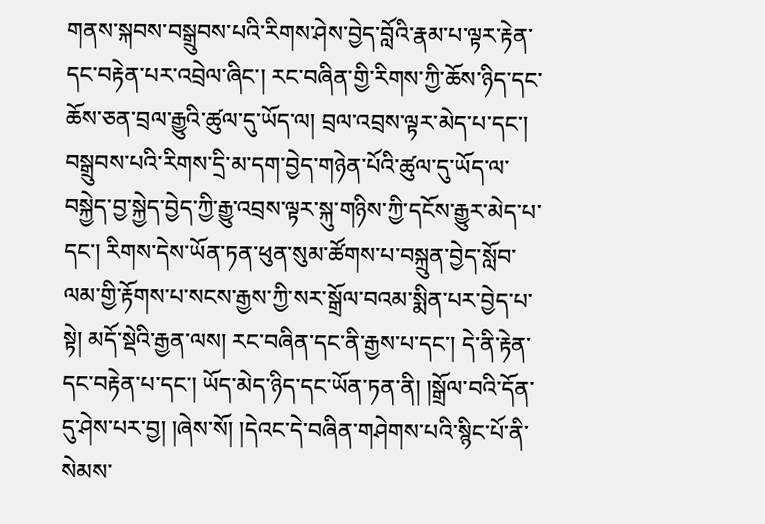གནས་སྐབས་བསྒྲུབས་པའི་རིགས་ཤེས་བྱེད་བློའི་རྣམ་པ་ལྟར་རྟེན་དང་བརྟེན་པར་འབྲེལ་ཞིང་། རང་བཞིན་གྱི་རིགས་ཀྱི་ཆོས་ཉིད་དང་ཆོས་ཅན་བྲལ་རྒྱུའི་ཚུལ་དུ་ཡོད་ལ། བྲལ་འབྲས་ལྟར་མེད་པ་དང་། བསྒྲུབས་པའི་རིགས་དྲི་མ་དག་བྱེད་གཉེན་པོའི་ཚུལ་དུ་ཡོད་ལ་བསྐྱེད་བྱ་སྐྱེད་བྱེད་ཀྱི་རྒྱུ་འབྲས་ལྟར་སྐུ་གཉིས་ཀྱི་དངོས་རྒྱུར་མེད་པ་དང་། རིགས་དེས་ཡོན་ཏན་ཕུན་སུམ་ཚོགས་པ་བསྐྲུན་བྱེད་སློབ་ལམ་གྱི་རྟོགས་པ་སངས་རྒྱས་ཀྱི་སར་སྒྲོལ་བའམ་སྨིན་པར་བྱེད་པ་སྟེ། མདོ་སྡེའི་རྒྱན་ལས། རང་བཞིན་དང་ནི་རྒྱས་པ་དང་། དེ་ནི་རྟེན་དང་བརྟེན་པ་དང་། ཡོད་མེད་ཉིད་དང་ཡོན་ཏན་ནི། །སྒྲོལ་བའི་དོན་དུ་ཤེས་པར་བྱ། །ཞེས་སོ། །དེའང་དེ་བཞིན་གཤེགས་པའི་སྙིང་པོ་ནི་སེམས་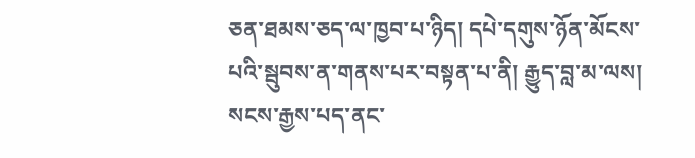ཅན་ཐམས་ཅད་ལ་ཁྱབ་པ་ཉིད། དཔེ་དགུས་ཉོན་མོངས་པའི་སྦུབས་ན་གནས་པར་བསྟན་པ་ནི། རྒྱུད་བླ་མ་ལས། སངས་རྒྱས་པད་ནང་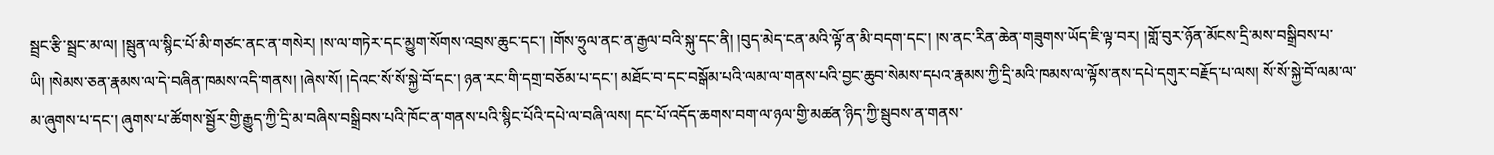སྦྲང་རྩི་སྦྲང་མ་ལ། །སྦུན་ལ་སྙིང་པོ་མི་གཙང་ནང་ན་གསེར། །ས་ལ་གཏེར་དང་མྱུག་སོགས་འབྲས་ཆུང་དང་། །གོས་ཧྲུལ་ནང་ན་རྒྱལ་བའི་སྐུ་དང་ནི། །བུད་མེད་ངན་མའི་ལྟོ་ན་མི་བདག་དང་། །ས་ནང་རིན་ཆེན་གཟུགས་ཡོད་ཇི་ལྟ་བར། །གློ་བུར་ཉོན་མོངས་དྲི་མས་བསྒྲིབས་པ་ཡི། །སེམས་ཅན་རྣམས་ལ་དེ་བཞིན་ཁམས་འདི་གནས། །ཞེས་སོ། །དེའང་སོ་སོ་སྐྱེ་བོ་དང་། ཉན་རང་གི་དགྲ་བཅོམ་པ་དང་། མཐོང་བ་དང་བསྒོམ་པའི་ལམ་ལ་གནས་པའི་བྱང་ཆུབ་སེམས་དཔའ་རྣམས་ཀྱི་དྲི་མའི་ཁམས་ལ་ལྟོས་ནས་དཔེ་དགུར་བརྗོད་པ་ལས། སོ་སོ་སྐྱེ་བོ་ལམ་ལ་མ་ཞུགས་པ་དང་། ཞུགས་པ་ཚོགས་སྦྱོར་གྱི་རྒྱུད་ཀྱི་དྲི་མ་བཞིས་བསྒྲིབས་པའི་ཁོང་ན་གནས་པའི་སྙིང་པོའི་དཔེ་ལ་བཞི་ལས། དང་པོ་འདོད་ཆགས་བག་ལ་ཉལ་གྱི་མཚན་ཉིད་ཀྱི་སྦུབས་ན་གནས་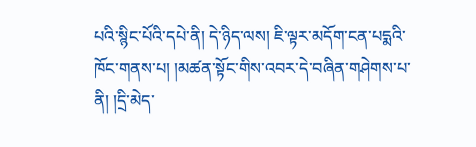པའི་སྙིང་པོའི་དཔེ་ནི། དེ་ཉིད་ལས། ཇི་ལྟར་མདོག་ངན་པདྨའི་ཁོང་གནས་པ། །མཚན་སྟོང་གིས་འབར་དེ་བཞིན་གཤེགས་པ་ནི། །དྲི་མེད་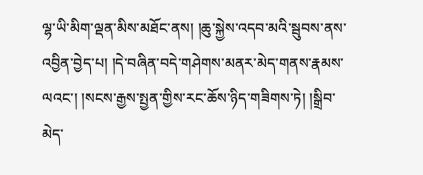ལྷ་ཡི་མིག་ལྡན་མིས་མཐོང་ནས། །ཆུ་སྐྱེས་འདབ་མའི་སྦུབས་ནས་འབྱིན་བྱེད་པ། །དེ་བཞིན་བདེ་གཤེགས་མནར་མེད་གནས་རྣམས་ལའང་། །སངས་རྒྱས་སྤྱན་གྱིས་རང་ཆོས་ཉིད་གཟིགས་ཏེ། །སྒྲིབ་མེད་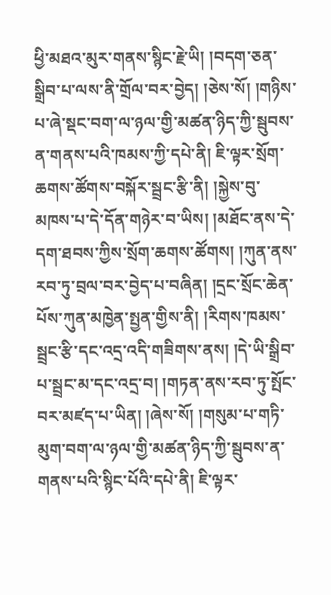ཕྱི་མཐའ་མུར་གནས་སྙིང་རྗེ་ཡི། །བདག་ཅན་སྒྲིབ་པ་ལས་ནི་གྲོལ་བར་བྱེད། །ཅེས་སོ། །གཉིས་པ་ཞེ་སྡང་བག་ལ་ཉལ་གྱི་མཚན་ཉིད་ཀྱི་སྦུབས་ན་གནས་པའི་ཁམས་ཀྱི་དཔེ་ནི། ཇི་ལྟར་སྲོག་ཆགས་ཚོགས་བསྐོར་སྦྲང་རྩི་ནི། །སྐྱེས་བུ་མཁས་པ་དེ་དོན་གཉེར་བ་ཡིས། །མཐོང་ནས་དེ་དག་ཐབས་ཀྱིས་སྲོག་ཆགས་ཚོགས། །ཀུན་ནས་རབ་ཏུ་བྲལ་བར་བྱེད་པ་བཞིན། །དྲང་སྲོང་ཆེན་པོས་ཀུན་མཁྱེན་སྤྱན་གྱིས་ནི། །རིགས་ཁམས་སྦྲང་རྩི་དང་འདྲ་འདི་གཟིགས་ནས། །དེ་ཡི་སྒྲིབ་པ་སྦྲང་མ་དང་འདྲ་བ། །གཏན་ནས་རབ་ཏུ་སྤོང་བར་མཛད་པ་ཡིན། །ཞེས་སོ། །གསུམ་པ་གཏི་མུག་བག་ལ་ཉལ་གྱི་མཚན་ཉིད་ཀྱི་སྦུབས་ན་གནས་པའི་སྙིང་པོའི་དཔེ་ནི། ཇི་ལྟར་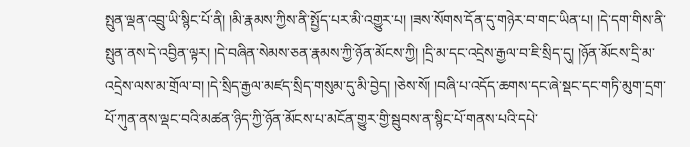སྤུན་ལྡན་འབྲུ་ཡི་སྙིང་པོ་ནི། །མི་རྣམས་ཀྱིས་ནི་སྤྱོད་པར་མི་འགྱུར་པ། །ཟས་སོགས་དོན་དུ་གཉེར་བ་གང་ཡིན་པ། །དེ་དག་གིས་ནི་སྤུན་ནས་དེ་འབྱིན་ལྟར། །དེ་བཞིན་སེམས་ཅན་རྣམས་ཀྱི་ཉོན་མོངས་ཀྱི། །དྲི་མ་དང་འདྲེས་རྒྱལ་བ་ཇི་སྲིད་དུ། །ཉོན་མོངས་དྲི་མ་འདྲེས་ལས་མ་གྲོལ་བ། །དེ་སྲིད་རྒྱལ་མཛད་སྲིད་གསུམ་དུ་མི་བྱེད། །ཅེས་སོ། །བཞི་པ་འདོད་ཆགས་དང་ཞེ་སྡང་དང་གཏི་མུག་དྲག་པོ་ཀུན་ནས་ལྡང་བའི་མཚན་ཉིད་ཀྱི་ཉོན་མོངས་པ་མངོན་གྱུར་གྱི་སྦུབས་ན་སྙིང་པོ་གནས་པའི་དཔེ་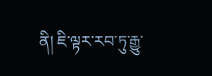ནི། ཇི་ལྟར་རབ་ཏུ་རྒྱུ་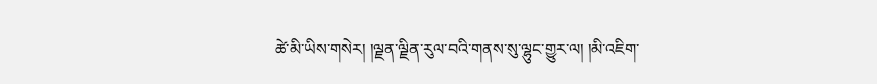ཚེ་མི་ཡིས་གསེར། །ལྗན་ལྗིན་རུལ་བའི་གནས་སུ་ལྷུང་གྱུར་ལ། །མི་འཇིག་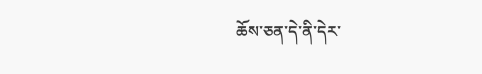ཆོས་ཅན་དེ་ནི་དེར་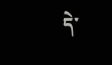དེ་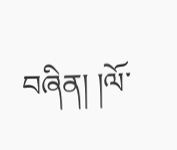བཞིན། །ལོ་